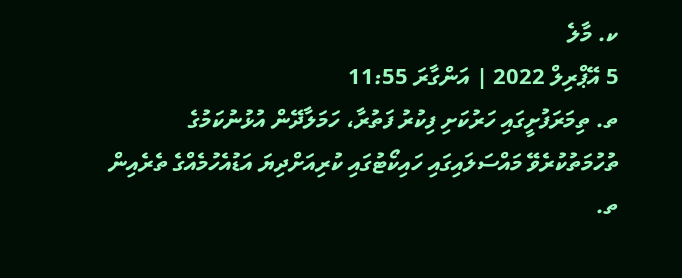ކ. މާލެ
5 އޭޕްރިލް 2022 | އަންގާރަ 11:55
ތ. ތިމަރަފުށީގައި ހަރުކަށި ފިކުރު ފަތުރާ، ހަމަލާދޭން އުޅުނުކަމުގެ ތުހުމަތުކުރެވޭ މައްސަލައިގައި ހައިކޯޓުގައި ކުރިއަށްދިޔަ އަޑުއެހުމެއްގެ ތެރެއިން
ތ.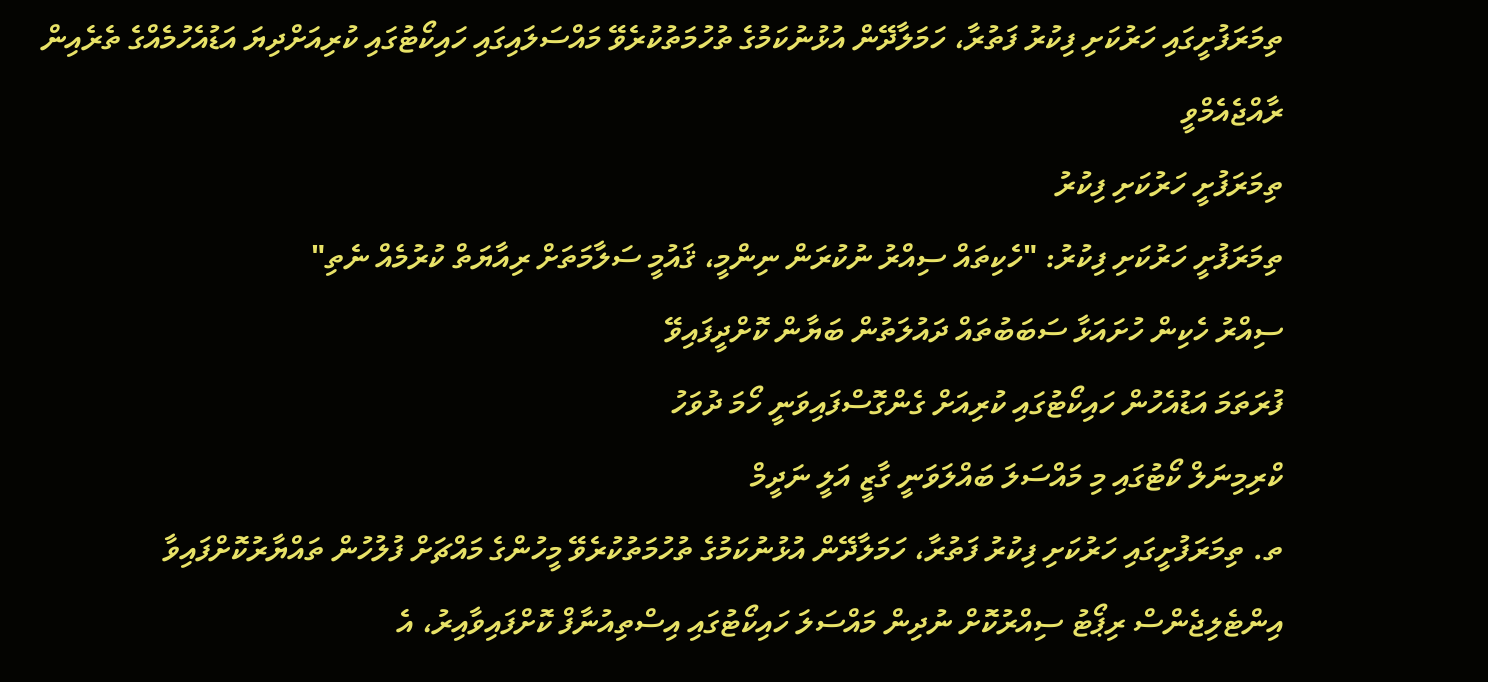ތިމަރަފުށީގައި ހަރުކަށި ފިކުރު ފަތުރާ، ހަމަލާދޭން އުޅުނުކަމުގެ ތުހުމަތުކުރެވޭ މައްސަލައިގައި ހައިކޯޓުގައި ކުރިއަށްދިޔަ އަޑުއެހުމެއްގެ ތެރެއިން
ރާއްޖެއެމްވީ
ތިމަރަފުށީ ހަރުކަށި ފިކުރު
ތިމަރަފުށީ ހަރުކަށި ފިކުރު: "ހެކިތައް ސިއްރު ނުކުރަން ނިންމީ، ޤައުމީ ސަލާމަތަށް ރިއާޔަތް ކުރުމެއް ނެތި"
ސިއްރު ހެކިން ހުށައަޅާ ސަބަބުތައް ދައުލަތުން ބަޔާން ކޮށްދީފައިވޭ
ފުރަތަމަ އަޑުއެހުން ހައިކޯޓުގައި ކުރިއަށް ގެންގޮސްފައިވަނީ ހޯމަ ދުވަހު
ކްރިމިނަލް ކޯޓުގައި މި މައްސަލަ ބައްލަވަނީ ގާޒީ އަލީ ނަދީމް
ތ. ތިމަރަފުށީގައި ހަރުކަށި ފިކުރު ފަތުރާ، ހަމަލާދޭން އުޅުނުކަމުގެ ތުހުމަތުކުރެވޭ މީހުންގެ މައްޗަށް ފުލުހުން ތައްޔާރުކޮށްފައިވާ އިންޓެލިޖެންސް ރިޕޯޓު ސިއްރުކޮށް ނުދިން މައްސަލަ ހައިކޯޓުގައި އިސްތިއުނާފް ކޮށްފައިވާއިރު، އެ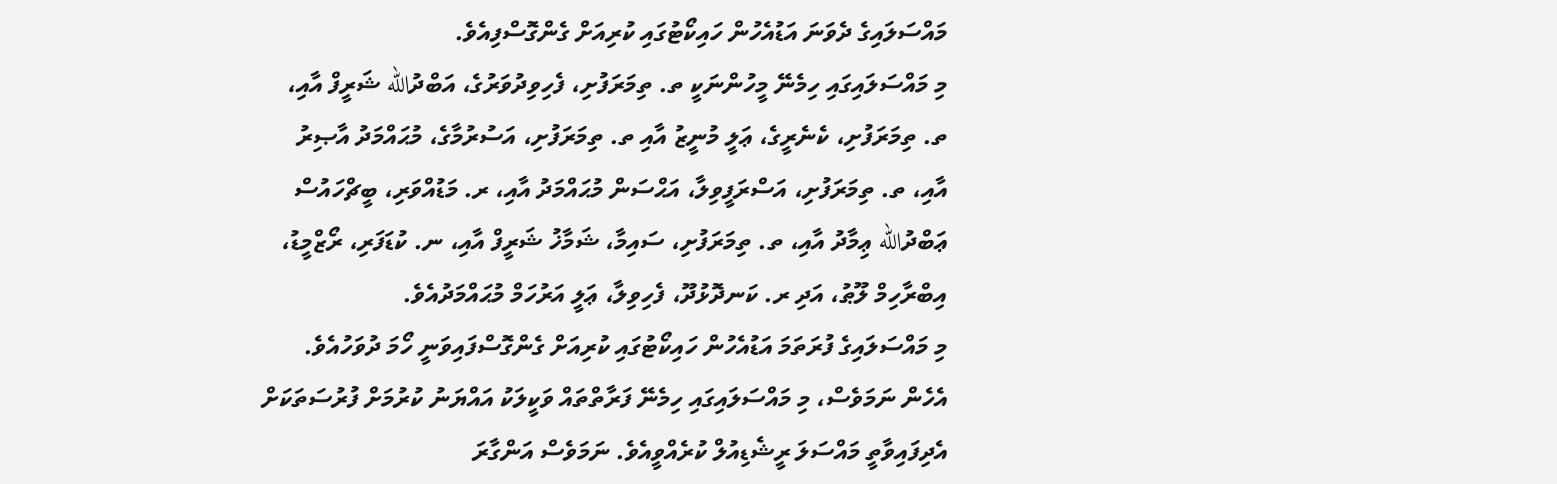މައްސަލައިގެ ދެވަނަ އަޑުއެހުން ހައިކޯޓުގައި ކުރިއަށް ގެންގޮސްފިއެވެ.
މި މައްސަލައިގައި ހިމެނޭ މީހުންނަކީ ތ. ތިމަރަފުށި، ފެހިވިދުވަރުގެ، އަބްދުالله ޝަރީފް އާއި، ތ. ތިމަރަފުށި، ކެނެރީގެ، ޢަލީ މުނީޒު އާއި ތ. ތިމަރަފުށި، އަސުރުމާގެ، މުޙައްމަދު އާޞިރު އާއި، ތ. ތިމަރަފުށި، އަސްރަފީވިލާ، އަޙްސަން މުޙައްމަދު އާއި، ރ. މަޑުއްވަރި، ބީޗްހައުސް ޢަބްދުالله ޢިމާދު އާއި، ތ. ތިމަރަފުށި، ސައިމާ، ޝަމާޚު ޝަރީފް އާއި، ނ. ކުޑަފަރި، ރޯޒްމީޑު، އިބްރާހިމް ލޫޠު، އަދި ރ. ކަނދޮޅުދޫ، ފެހިވިލާ، ޢަލީ އަރުހަމް މުޙައްމަދުއެވެ.
މި މައްސަލައިގެ ފުރަތަމަ އަޑުއެހުން ހައިކޯޓުގައި ކުރިއަށް ގެންގޮސްފައިވަނީ ހޯމަ ދުވަހުއެވެ. އެހެން ނަމަވެސް، މި މައްސަލައިގައި ހިމެނޭ ފަރާތްތައް ވަކީލަކު އައްޔަނު ކުރުމަށް ފުރުސަތަކަށް އެދިފައިވާތީ މައްސަލަ ރީޝެޑިއުލް ކުރެއްވީއެވެ. ނަމަވެސް އަންގާރަ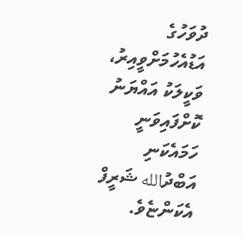ދުވަހުގެ އަޑުއެހުމަށްވީއިރު، ވަކީލަކު އައްޔަނު ކޮށްފައިވަނީ ހަމައެކަނި އަބްދުالله ޝަރީފް އެކަންޏެވެ.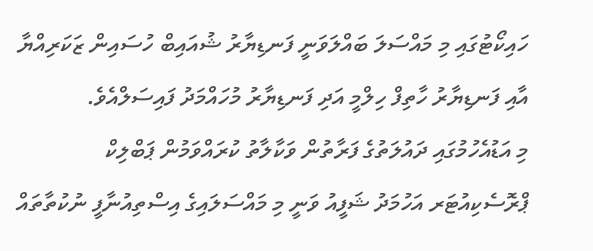ހައިކޯޓުގައި މި މައްސަލަ ބައްލަވަނީ ފަނޑިޔާރު ޝުއައިބް ހުސައިން ޒަކަރިއްޔާ އާއި ފަނޑިޔާރު ހާތިފް ހިލްމީ އަދި ފަނޑިޔާރު މުހައްމަދު ފައިސަލްއެވެ.
މި އަޑުއެހުމުގައި ދައުލަތުގެ ފަރާތުން ވަކާލާތު ކުރައްވަމުން ޕަބްލިކް ޕްރޮސެކިއުޓަރ އަހުމަދު ޝަފީއު ވަނީ މި މައްސަލައިގެ އިސްތިއުނާފީ ނުކުތާތައް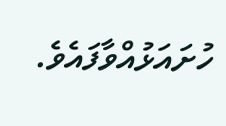ހުށައަޅުއްވާފައެވެ.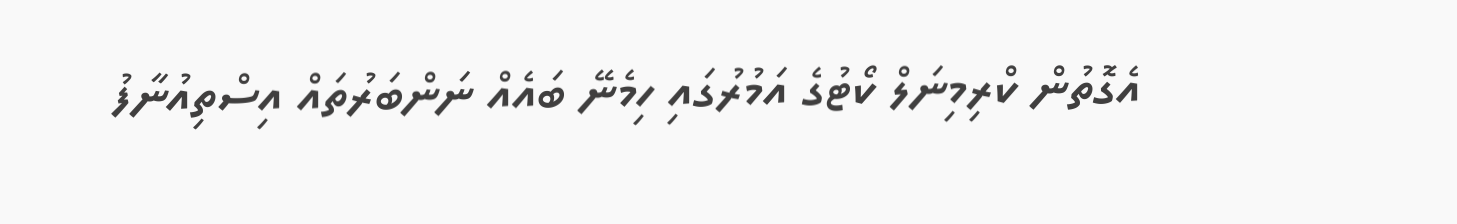އެގޮތުން ކްރިމިނަލް ކޯޓުގެ އަމުރުގައި ހިމެނޭ ބައެއް ނަންބަރުތައް އިސްތިއުނާފު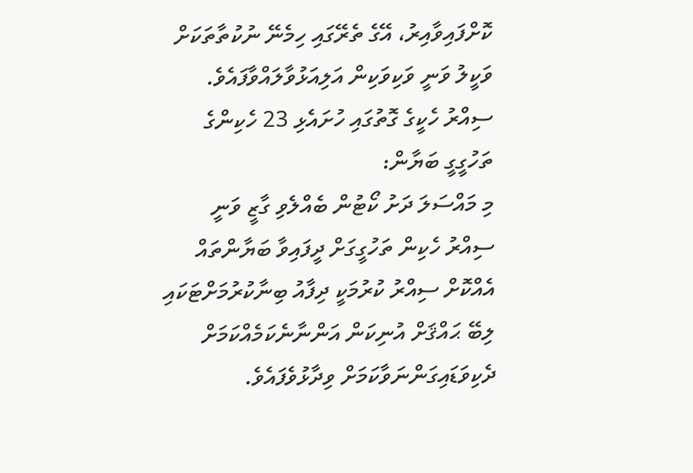ކޮށްފައިވާއިރު، އޭގެ ތެރޭގައި ހިމެނޭ ނުކުތާތަކަށް ވަކީލު ވަނީ ވަކިވަކިން އަލިއަޅުވާލައްވާފައެވެ.
ސިއްރު ހެކީގެ ގޮތުގައި ހުށައެޅި 23 ހެކިންގެ ތަހުގީގީ ބަޔާން:
މި މައްސަލަ ދަށު ކޯޓުން ބެއްލެވި ގާޒީ ވަނީ ސިއްރު ހެކިން ތަހުގީގަށް ދީފައިވާ ބަޔާންތައް އެއްކޮށް ސިއްރު ކުރުމަކީ ދިފާއު ބިނާކުރުމަށްޓަކައި ލިބޭ ޙައްޤަށް އުނިކަން އަންނާނެކަމެއްކަމަށް ދެކިވަޑައިގަންނަވާކަމަށް ވިދާޅުވެފައެވެ.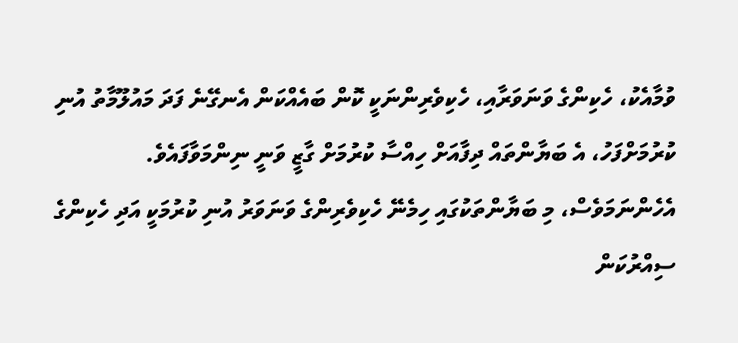ވުމާއެކު، ހެކިންގެ ވަނަވަރާއި، ހެކިވެރިންނަކީ ކޮން ބައެއްކަން އެނގޭނެ ފަދަ މައުލޫމާތު އުނި ކުރުމަށްފަހު، އެ ބަޔާންތައް ދިފާއަށް ހިއްސާ ކުރުމަށް ގާޒީ ވަނީ ނިންމަވާފައެވެ.
އެހެންނަމަވެސް، މި ބަޔާންތަކުގައި ހިމެނޭ ހެކިވެރިންގެ ވަނަވަރު އުނި ކުރުމަކީ އަދި ހެކިންގެ ސިއްރުކަން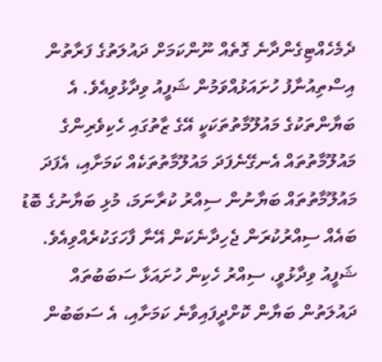ދެމެހެއްޓިގެންދާނެ ގޮތެއް ނޫންކަމަށް ދައުލަތުގެ ފަރާތުން އިސްތިއުނާފު ހުށައަޅުއްވަމުން ޝަފީއު ވިދާޅުވިއެވެ. އެ ބަޔާންތަކުގެ މައުލޫމާތުތަކަކީ އޭގެ ޒާތުގައި ހެކިވެރިންގެ މައުލޫމާތުތައް އެނގޭނެފަދަ މައުލޫމާތުތަކެއް ކަމަށާއި، އެފަދަ މައުލޫމާތުތައް ބަޔާނުން ސިއްރު ކުރާނަމަ، މުޅި ބަޔާނުގެ ބޮޑު ބައެއް ސިއްރުކުރަން ޖެހިދާނެކަން އޭނާ ފާހަގަކުރެއްވިއެވެ.
ޝަފީއު ވިދާޅުވީ، ސިއްރު ހެކިން ހުށައަޅާ ސަބަބުތައް ދައުލަތުން ބަޔާން ކޮށްދީފައިވާނެ ކަމަށާއި، އެ ސަބަބުން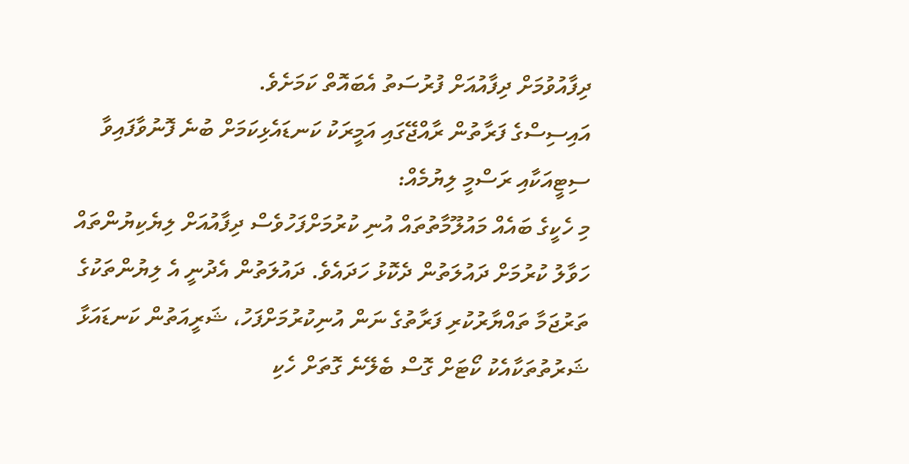ދިފާއުވުމަށް ދިފާއުއަށް ފުރުސަތު އެބައޮތް ކަމަށެވެ.
އައިސިސްގެ ފަރާތުން ރާއްޖޭގައި އަމީރަކު ކަނޑައެޅިކަމަށް ބުނެ ފޮނުވާފައިވާ ސިޓީއަކާއި ރަސްމީ ލިޔުމެއް:
މި ހެކީގެ ބައެއް މައުލޫމާތުތައް އުނި ކުރުމަށްފަހުވެސް ދިފާއުއަށް ލިޔެކިޔުންތައް ހަވާލު ކުރުމަށް ދައުލަތުން ދެކޮޅު ހަދައެވެ. ދައުލަތުން އެދުނީ އެ ލިޔުންތަކުގެ ތަރުޖަމާ ތައްޔާރުކުރި ފަރާތުގެ ނަން އުނިކުރުމަށްފަހު، ޝަރީއަތުން ކަނޑައަޅާ ޝަރުތުތަކާއެކު ކޯޓަށް ގޮސް ބެލޭނެ ގޮތަށް ހެކި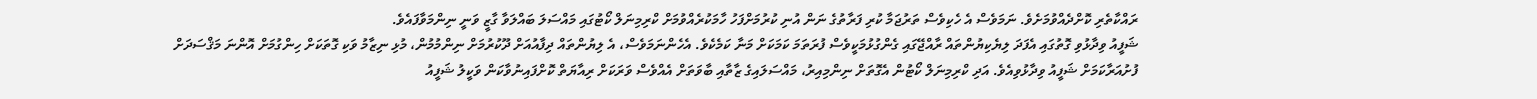ރައްކާތެރި ކޮށްދެއްވުމަށެވެ. ނަމަވެސް އެ ހެކިވެސް ތަރުޖަމާ ކުރި ފަރާތުގެ ނަން އުނި ކުރުމަށްފަހު ހާމަކުރެއްވުމަށް ކްރިމިނަލް ކޯޓުގައި މައްސަލަ ބައްލަވާ ގާޒީ ވަނީ ނިންމަވާފައެވެ.
ޝަފީއު ވިދާޅުވި ގޮތުގައި އެފަދަ ލިޔެކިޔުންތައް ރާއްޖޭގައި ގެންގުޅުމަކީވެސް ފުރަތަމަ ކަމަކަށް މަނާ ކަމެކެވެ. އެހެންނަމަވެސް، އެ ލިޔުންތައް ދިފާއުއަށް ދޫކުރުމަށް ނިންމުމުން، މުޅި ނިޒާމު ވަކި ގޮތަކަށް ހިންގުމަށް އޮންނަ މަޤްސަދަށް ފުށުއަރާކަމަށް ޝަފީއު ވިދާޅުވިއެވެ. އަދި ކްރިމިނަލް ކޯޓުން އެގޮތަށް ނިންމިއިރު، މައްސަލައިގެ ޒާތާއި ބާވަތަށް އެއްވެސް ވަރަކަށް ރިއާޔަތް ކޮށްފައިނުވާކަން ވަކީލު ޝަފީއު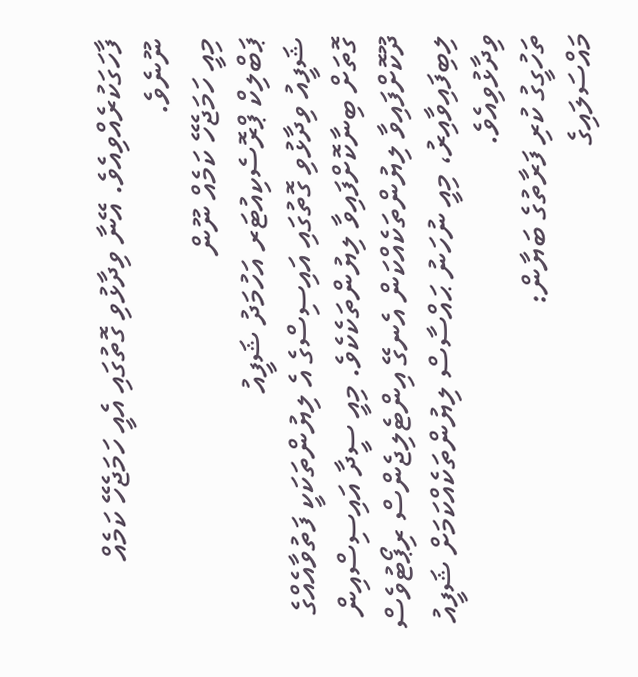ފާހަގަކުރެއްވިއެވެ. އޭނާ ވިދާޅުވި ގޮތުގައި އެއީ ހަމަޖެހޭ ކަމެއް ނޫނެވެ.
މިއީ ހަމަޖެހޭ ކަމެއް ނޫން
ޕަބްލިކް ޕްރޮސެކިއުޓަރ އަހުމަދު ޝަފީއު
ޝަފީއު ވިދާޅުވި ގޮތުގައި އައިސިސްގެ އެ ލިޔުންތަކަކީ ފަތުވާއެއްގެ ގޮތަށް ބިނާކޮށްފައިވާ ލިޔުންތަކެކެވެ. މިއީ ސީދާ އައިސިސްއިން ދޫކޮށްފައިވާ ލިޔުންތަކެއްކަން އެނގޭ އިންޓެލިޖެންސް ރިޕޯޓުވެސް ލިބިފައިވާއިރު، މިއީ ނުހަނު ޙައްސާސް ލިޔުންތަކެއްކަމަށް ޝަފީއު ވިދާޅުވިއެވެ.
ތަހުގީގު ކުރި ފަރާތުގެ ބަޔާން:
މައްސަލައިގެ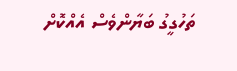ތަހުގީގު ބަޔާންވެސް އެއްކޮށް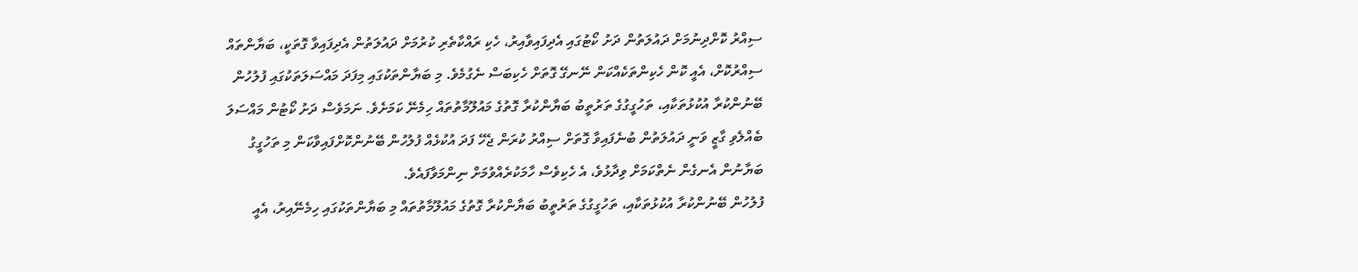ސިއްރު ކޮށްދިނުމަށް ދައުލަތުން ދަށު ކޯޓުގައި އެދިފައިވާއިރު، ހެކި ރައްކާތެރި ކުރުމަށް ދައުލަތުން އެދިފައިވާ ގޮތަކީ، ބަޔާންތައް ސިއްރުކޮށް، އެއީ ކޮން ހެކިންތަކެއްކަން ނޭނގޭ ގޮތަށް ހެކިބަސް ނެގުމެވެ. މި ބަޔާންތަކުގައި މިފަދަ މައްސަލަތަކުގައި ފުލުހުން ބޭނުންކުރާ އުކުޅުތަކާއި، ތަހުގީގުގެ ތަރުތީބު ބަޔާންކުރާ ގޮތުގެ މައުލޫމާތުތައް ހިމެނޭ ކަމަށެވެ. ނަމަވެސް ދަށު ކޯޓުން މައްސަލަ ބެއްލެވި ގާޒީ ވަނީ ދައުލަތުން ބުނެފައިވާ ގޮތަށް ސިއްރު ކުރަން ޖެހޭ ފަދަ އުކުޅެއް ފުލުހުން ބޭނުންކޮށްފައިވާކަން މި ތަހުގީގު ބަޔާނުން އެނގެން ނެތްކަމަށް ވިދާޅުވެ، އެ ހެކިވެސް ހާމަކުރެއްވުމަށް ނިންމަވާފައެވެ.
ފުލުހުން ބޭނުންކުރާ އުކުޅުތަކާއި، ތަހުގީގުގެ ތަރުތީބު ބަޔާންކުރާ ގޮތުގެ މައުލޫމާތުތައް މި ބަޔާންތަކުގައި ހިމެނޭއިރު، އެއީ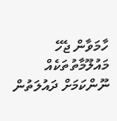ހާމަވާން ޖެހޭ މައުލޫމާތުތަކެއް ނޫންކަމަށް ދައުލަތުން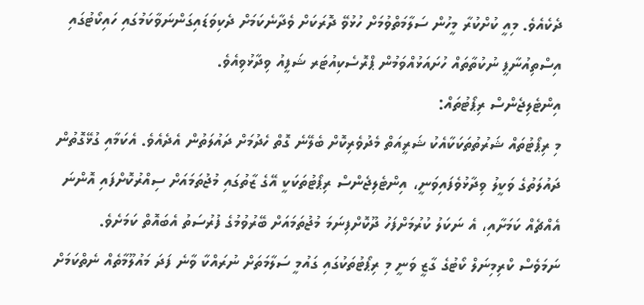ދެކެއެވެ. މިއީ ކުށްކުރާ މީހުން ސަލާމަތްވުމަށް ހުޅުވޭ ދޮރަކަށް ވެދާނެކަމަށް ދެކިވަޑައިގަންނަވާކަމުގައި ހައިކޯޓުގައި އިސްތިއުނާފީ ނުކުތާތައް ހުށައަޅުއްވަމުން ޕްރޮސެކިއުޓަރ ޝަފީއު ވިދާޅުވިއެވެ.
އިންޓެލިޖެންސް ރިޕޯޓުތައް:
މި ރިޕޯޓުތައް ޝަރުތުތަކަކާއެކު ޝަރީއަތް މެދުވެރިކޮށް ބެލޭނެ ގޮތް ހެދުމަށް ދައުލަތުން އެދެއެވެ. އެކަމާއި ގުޅޭގޮތުން ދައުލަތުގެ ވަކީލު ވިދާޅުވެފައިވަނީ، އިންޓެލިޖެންސް ރިޕޯޓުތަކަކީ އޭގެ ޒާތުގައި މުޖުތަމައަށް ސިއްރުކޮށްފައި އޮންނަ އެއްޗެއް ކަމަށާއި، އެ ނަކަލު ކުރުމަށްފަހު ދޫކޮށްފިނަމަ މުޖުތަމައަށް ބޭރުވުމުގެ ފުރުސަތު އެބައޮތް ކަމަށެވެ.
ނަމަވެސް ކްރިމިނަލް ކޯޓުގެ ގާޒީ ވަނީ މި ރިޕޯޓުތަކުގައި ގައުމީ ސަލާމަތަށް ނުރައްކާ ވާނެ ފަދަ މައުލޫމާތެއް ނެތްކަމަށް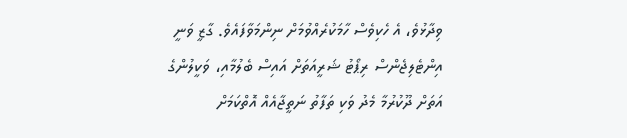ވިދާޅުވެ، އެ ހެކިވެސް ހާމަކުރެއްވުމަށް ނިންމަވާފައެވެ. ގާޒީ ވަނީ އިންޓެލިޖެންސް ރިޕޯޓު ޝަރީއަތަށް އައިސް ބެލުމާއި، ވަކީލުންގެ އަތަށް ދޫކުރުމާ މެދު ވަކި ތަފާތު ނަތީޖާއެއް އޮތްކަމަށް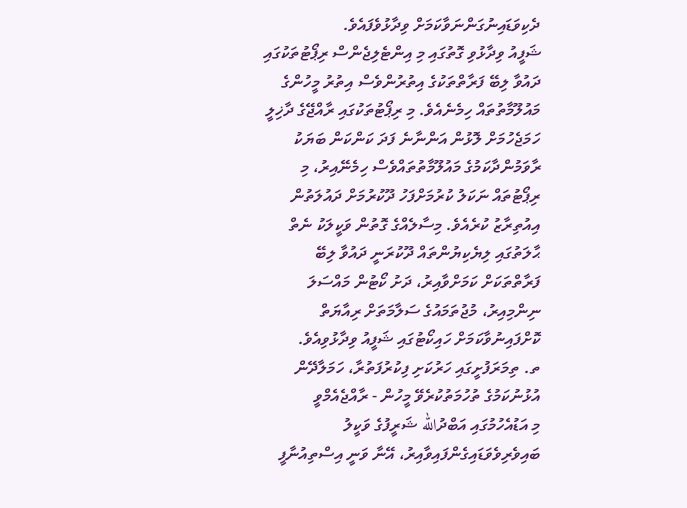ދެކިވަޑައިނުގަންނަވާކަމަށް ވިދާޅުވެފައެވެ.
ޝަފީއު ވިދާޅުވި ގޮތުގައި މި އިންޓެލިޖެންސް ރިޕޯޓުތަކުގައި ދައުވާ ލިބޭ ފަރާތްތަކުގެ އިތުރުންވެސް އިތުރު މީހުންގެ މައުލޫމާތުތައް ހިމެނެއެވެ. މި ރިޕޯޓުތަކުގައި ރާއްޖޭގެ ދާޚިލީ ހަމަޖެހުމަށް ލޮޅުން އަންނާނެ ފަދަ ކަންކަން ބަޔަކު ރާވަމުންދާކަމުގެ މައުލޫމާތުތައްވެސް ހިމެނޭއިރު، މި ރިޕޯޓުތައް ނަކަލު ކުރުމަށްފަހު ދޫކުރުމަށް ދައުލަތުން އިއުތިރާޒު ކުރެއެވެ. މިސާލެއްގެ ގޮތުން ވަކީލަކު ނެތް ޙާލަތުގައި ލިޔެކިޔުންތައް ދޫކުރަނީ ދައުވާ ލިބޭ ފަރާތްތަކަށް ކަމަށްވާއިރު، ދަށު ކޯޓުން މައްސަލަ ނިންމިއިރު، މުޖުތަމައުގެ ސަލާމަތަށް ރިއާޔަތް ކޮށްފައިނުވާކަމަށް ހައިކޯޓުގައި ޝަފީއު ވިދާޅުވިއެވެ.
ތ. ތިމަރަފުށީގައި ހަރުކަށި ފިކުރުފަތުރާ، ހަމަލާދޭން އުޅުނުކަމުގެ ތުހުމަތުކުރެވޭ މީހުން - ރާއްޖެއެމްވީ
މި އަޑުއެހުމުގައި އަބްދުالله ޝަރީފުގެ ވަކީލު ބައިވެރިވެވަޑައިގެންފައިވާއިރު، އޭނާ ވަނީ އިސްތިއުނާފީ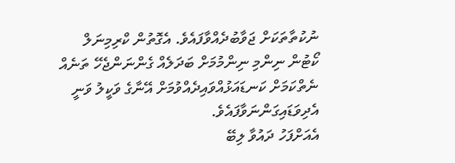ނުކުތާތަކަށް ޖަވާބުދެއްވާފައެވެ. އެގޮތުން ކްރިމިނަލް ކޯޓުން ނިންމި ނިންމުމަށް ބަދަލެއް ގެންނަންޖެހޭ ތަނެއް ނެތްކަމަށް ކަނޑައަޅުއްވައިދެއްވުމަށް އޭނާގެ ވަކީލު ވަނީ އެދިވަޑައިގަންނަވާފައެވެ.
އެއަށްފަހު ދައުވާ ލިބޭ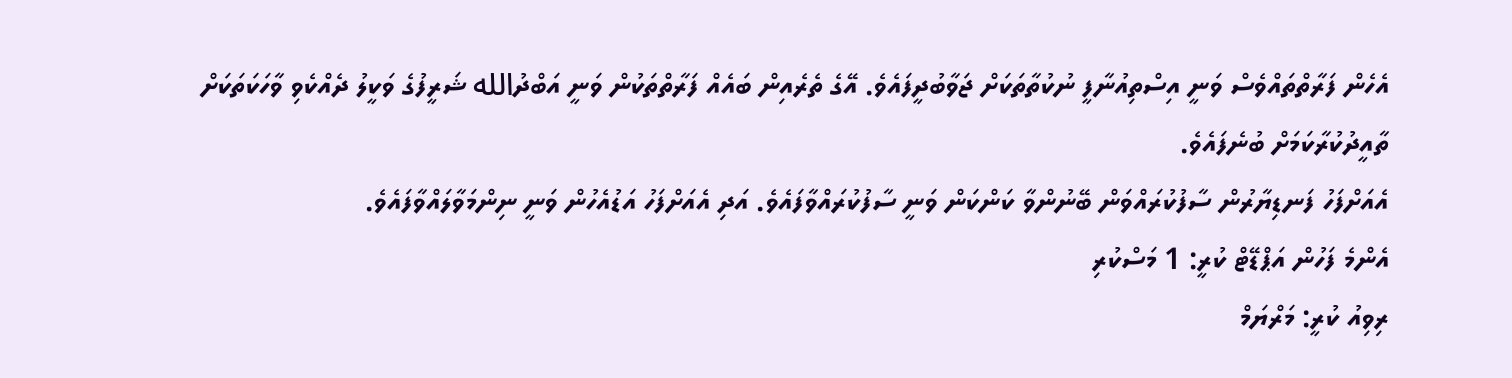އެހެން ފަރާތްތައްވެސް ވަނީ އިސްތިއުނާފީ ނުކުތާތަކަށް ޖަވާބުދީފައެވެ. އޭގެ ތެރެއިން ބައެއް ފަރާތްތަކުން ވަނީ އަބްދުالله ޝަރީފުގެ ވަކީލު ދެއްކެވި ވާހަކަތަކަށް ތާއީދުކުރާކަމަށް ބުނެފައެވެ.
އެއަށްފަހު ފަނޑިޔާރުން ސާފުކުރައްވަން ބޭނުންވާ ކަންކަން ވަނީ ސާފުކުރައްވާފައެވެ. އަދި އެއަށްފަހު އަޑުއެހުން ވަނީ ނިންމަވާލައްވާފައެވެ.
އެންމެ ފަހުން އަޕްޑޭޓް ކުރީ: 1 މަސްކުރި
ރިވިއު ކުރީ: މަރްޔަމް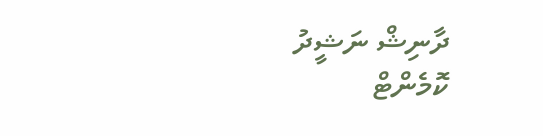ދާނިޝް ނަޝީދު
ކޮމެންޓް